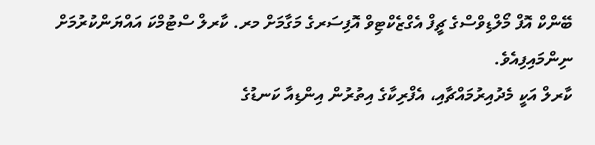ބޭންކް އޮފް މޯލްޑިވްސްގެ ޗީފް އެގްޒެކްޓިވް އޮފިސަރގެ މަގާމަށް މރ. ކާރލް ސްޓުމްކަ އައްޔަންކުރުމަށް ނިންމައިފިއެވެ.
ކާރލް އަކީ މެދުއިރުމައްޗާއި، އެފްރިކާގެ އިތުރުން އިންޑިއާ ކަނޑުގެ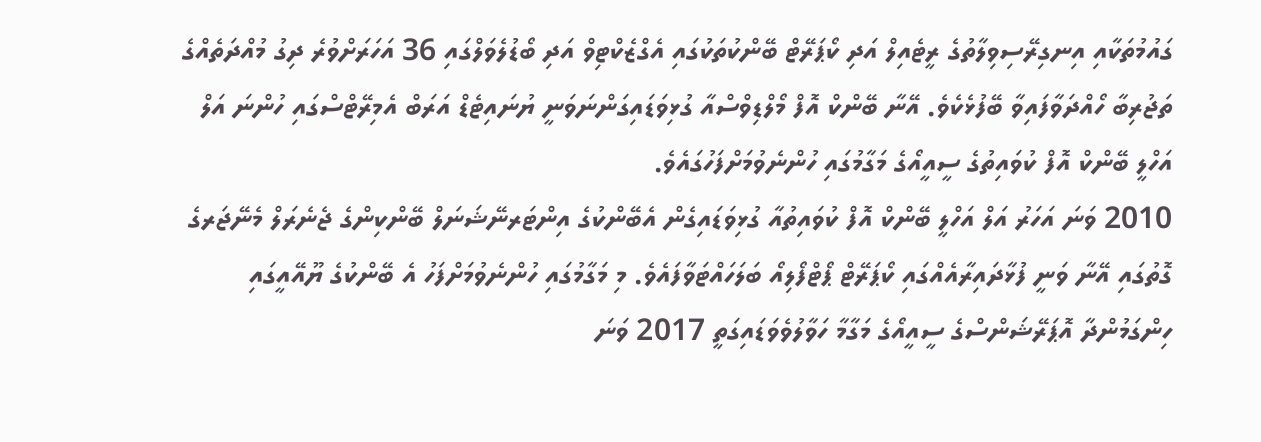ގައުމުތަކާއި އިނގިރޭސިވިލާތުގެ ރީޓެއިލް އަދި ކޯޕަރޭޓް ބޭންކުތަކުގައި އެގްޒެކްޓިވް އަދި ބޯޑުލެވަލްގައި 36 އަހަރަށްވުރެ ދިގު މުއްދަތެއްގެ ތަޖުރިބާ ހޯއްދަވާފައިވާ ބޭފުޅެކެވެ. އޭނާ ބޭންކް އޮފް މޯލްޑިވްސްއާ ގުޅިވަޑައިގަންނަވަނީ ޔުނައިޓެޑް އަރަބް އެމިރޭޓްސްގައި ހުންނަ އަލް އަހްލީ ބޭންކް އޮފް ކުވައިތުގެ ސީއީއޯގެ މަގާމުގައި ހުންނެވުމަށްފަހުގައެވެ.
2010 ވަނަ އަހަރު އަލް އަހްލީ ބޭންކް އޮފް ކުވައިތުއާ ގުޅިވަޑައިގެން އެބޭންކުގެ އިންޓަރނޭޝަނަލް ބޭންކިންގެ ޖެނެރަލް މެނޭޖަރގެ ގޮތުގައި އޭނާ ވަނީ ފުޅާދައިރާއެއްގައި ކޯޕަރޭޓް ޕޯޓްފޯލިއޯ ބަލަހައްޓަވާފައެވެ. މި މަގާމުގައި ހުންނެވުމަށްފަހު އެ ބޭންކުގެ ޔޫއޭއީގައި ހިންގަމުންދާ އޮޕަރޭޝަންސްގެ ސީއީއޯގެ މަގާމާ ހަވާލުވެވަޑައިގަތީ 2017 ވަނަ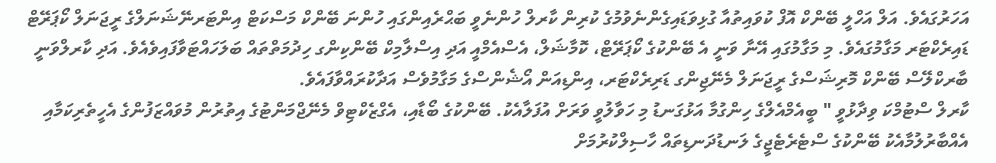އަހަރުގައެވެ. އަލް އަހްލީ ބޭންކް އޮފް ކުވައިތުއާ ގުޅިވަޑައިގެންނެވުމުގެ ކުރިން ކާރލް ހުންނެވީ ބަޙްރެއިންގައި ހުންނަ ބޭންކް މަސްކަޓް އިންޓަރނޭޝަނަލްގެ ރީޖަނަލް ކޯޕަރޭޓް ޑައިރެކްޓަރ މަގާމުގައެވެ. މި މަގާމުގައި އޭނާ ވަނީ އެ ބޭންކުގެ ކޯޕަރޭޓް، ކޮމާޝަލް، އެސްއެމްއީ އަދި އިސްލާމިކް ބޭންކިންގ ހިދުމަތްތައް ބަލަހައްޓަވާފައިވެއެވެ. އަދި ކާރލްވަނީ ބާރކްލޭސް ބޭންކް މޮރިޝަސްގެ ރީޖަނަލް މެނޭޖިންގ ޑަރިރެކްޓަރ، އިންޑިއަން އޯޝެންސްގެ މަގާމުވެސް އަދާކުރައްވާފައެވެ.
ކާރލް ސްޓުމްކަ ވިދާޅުވީ " ބީއެމްއެލްގެ ހިންގުމާ އަޅުގަނޑު މި ހަވާލުވީ ވަރަށް އުފަލާއެކު. ބޭންކުގެ ބޯޑާއި، އެގްޒެކްޓިވް މެނޭޖްމަންޓުގެ އިތުރުން މުވައްޒަފުންގެ އެހީތެރިކަމާއި އެއްބާރުލުމާއެކު ބޭންކުގެ ސްޓެރެޓެޖީގެ ލަނޑުދަނޑިތައް ހާސިލްކުރުމަށް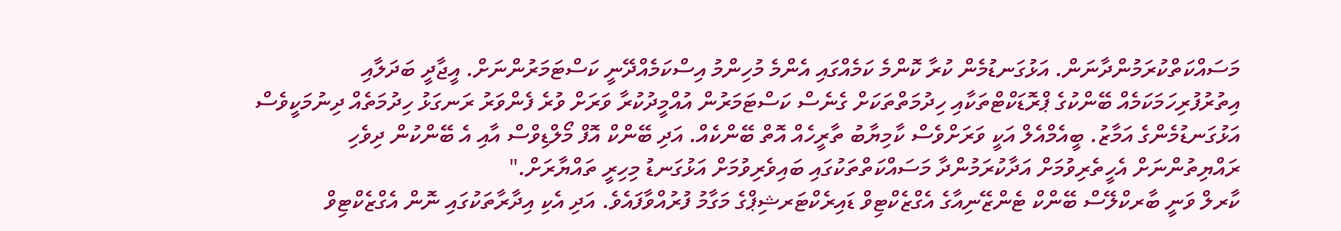މަސައްކަތްކުރަމުންދާނަން. އަޅުގަނޑުމެން ކުރާ ކޮންމެ ކަމެއްގައި އެންމެ މުހިންމު އިސްކަމެއްދޭނީ ކަސްޓަމަރުންނަށް. އީޖާދީ ބަދަލާއި އިތުރުފުރިހަމަކަމެއް ބޭންކުގެ ޕްރޮޑަކްޓްތަކާއި ހިދުމަތްތަކަށް ގެނެސް ކަސްޓަމަރުން އުއްމީދުކުރާ ވަރަށް ވުރެ ފެންވަރު ރަނގަޅު ހިދުމަތެއް ދިނުމަކީވެސް އަޅުގަނޑުމެންގެ އަމާޒު. ބީއެމްއެލް އަކީ ވަރަށްވެސް ކާމިޔާބު ތާރީހެއް އޮތް ބޭންކެއް. އަދި ބޭންކް އޮފް މޯލްޑިވްސް އާއި އެ ބޭންކުން ދިވެހި ރައްޔިތުންނަށް އެހީތެރިވުމަށް އަދާކުރަމުންދާ މަސައްކަތްތަކުގައި ބައިވެރިވުމަށް އަޅުގަނޑު މިހިރީ ތައްޔާރަށް."
ކާރލް ވަނީ ބާރކްލޭސް ބޭންކް ޓެންޒޭނިއާގެ އެގްޒެކްޓިވް ޑައިރެކްޓަރޝިޕްގެ މަގާމު ފުރުއްވާފައެވެ. އަދި އެކި އިދާރާތަކުގައި ނޮން އެގްޒެކްޓިވް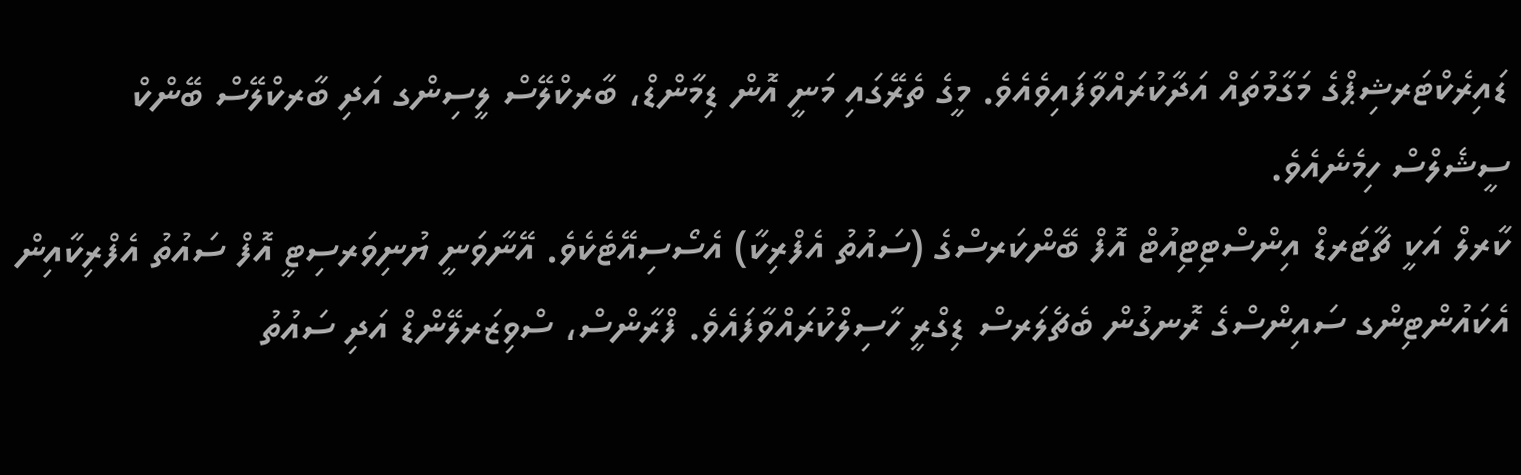ޑައިރެކްޓަރޝިޕްގެ މަގާމުތައް އަދާކުރައްވާފައިވެއެވެ. މީގެ ތެރޭގައި މަނީ އޮން ޑިމާންޑް، ބާރކްލޭސް ލީސިންގ އަދި ބާރކްލޭސް ބޭންކް ސީޝެލްސް ހިމެނެއެވެ.
ކާރލް އަކީ ޗާޓަރޑް އިންސްޓިޓިއުޓް އޮފް ބޭންކަރސްގެ (ސައުތު އެފްރިކާ) އެސޯސިއޭޓެކެވެ. އޭނާވަނީ ޔުނިވަރސިޓީ އޮފް ސައުތު އެފްރިކާއިން އެކައުންޓިންގ ސައިންސްގެ ރޮނގުން ބެޗެލަރސް ޑިގްރީ ހާސިލްކުރައްވާފައެވެ. ފްރާންސް، ސްވިޒަރލޭންޑް އަދި ސައުތު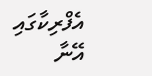އެފްރިކާގައި އޭނާ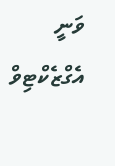ވަނީ އެގްޒެކްޓިވް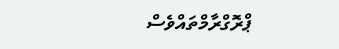ޕްރޮގްރާމްތައްވެސް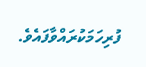ފުރިހަމަކުރައްވާފައެވެ.